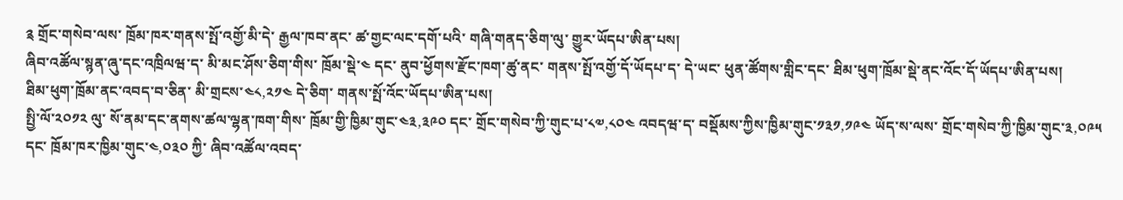༉ གྲོང་གསེབ་ལས་ ཁྲོམ་ཁར་གནས་སྤོ་འགྱོ་མི་དེ་ རྒྱལ་ཁབ་ནང་ ཚ་གྱང་ལང་དགོ་པའི་ གཞི་གནད་ཅིག་ལུ་ གྱུར་ཡོདཔ་ཨིན་པས།
ཞིབ་འཚོལ་སྙན་ཞུ་དང་འཁྲིལཝ་ད་ མི་མང་ཤོས་ཅིག་གིས་ ཁྲོམ་སྡེ་༤ དང་ ནུབ་ཕྱོགས་རྫོང་ཁག་ཚུ་ནང་ གནས་སྤོ་འགྱོ་དོ་ཡོདཔ་ད་ དེ་ཡང་ ཕུན་ཚོགས་གླིང་དང་ ཐིམ་ཕུག་ཁྲོམ་སྡེ་ནང་འོང་དོ་ཡོདཔ་ཨིན་པས།
ཐིམ་ཕུག་ཁྲོམ་ནང་འབད་བ་ཅིན་ མི་གྲངས་༤༨,༢༡༤ དེ་ཅིག་ གནས་སྤོ་འོང་ཡོདཔ་ཨིན་པས།
སྤྱི་ལོ་༢༠༡༢ ལུ་ སོ་ནམ་དང་ནགས་ཚལ་ལྷན་ཁག་གིས་ ཁྲོམ་གྱི་ཁྱིམ་གུང་༤༣,༣༩༠ དང་ གྲོང་གསེབ་ཀྱི་གུང་པ་༨༧,༨༠༤ འབདཝ་ད་ བསྡོམས་ཀྱིས་ཁྱིམ་གུང་༡༣༡,༡༩༤ ཡོད་ས་ལས་ གྲོང་གསེབ་ཀྱི་ཁྱིམ་གུང་༣,༠༩༥ དང་ ཁྲོམ་ཁར་ཁྱིམ་གུང་༤,༠༣༠ ཀྱི་ ཞིབ་འཚོལ་འབད་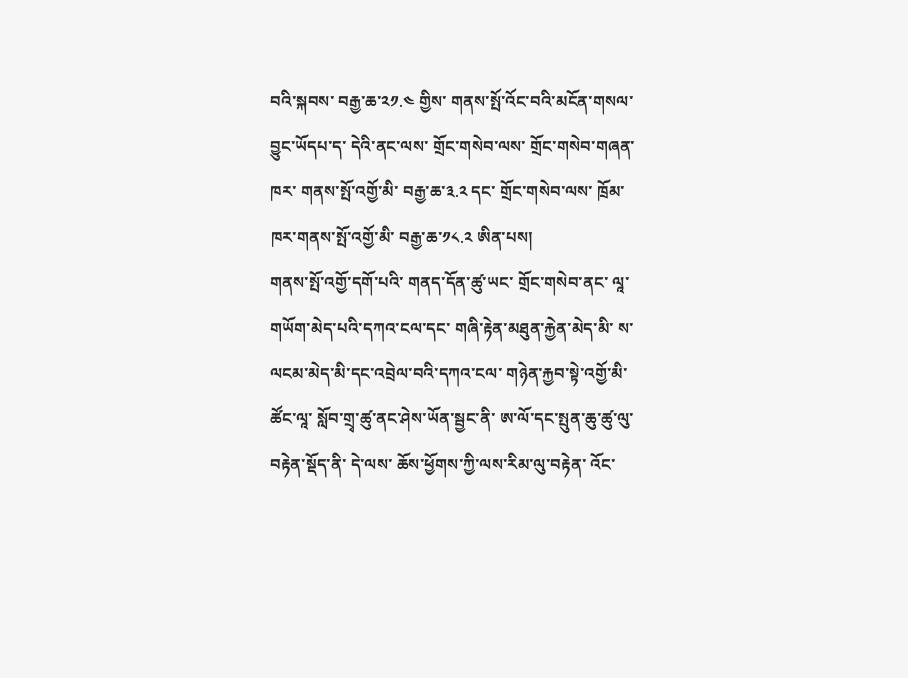བའི་སྐབས་ བརྒྱ་ཆ་༢༡.༤ གྱིས་ གནས་སྤོ་འོང་བའི་མངོན་གསལ་བྱུང་ཡོདཔ་ད་ དེའི་ནང་ལས་ གྲོང་གསེབ་ལས་ གྲོང་གསེབ་གཞན་ཁར་ གནས་སྤོ་འགྱོ་མི་ བརྒྱ་ཆ་༣.༢ དང་ གྲོང་གསེབ་ལས་ ཁྲོམ་ཁར་གནས་སྤོ་འགྱོ་མི་ བརྒྱ་ཆ་༡༨.༢ ཨིན་པས།
གནས་སྤོ་འགྱོ་དགོ་པའི་ གནད་དོན་ཚུ་ཡང་ གྲོང་གསེབ་ནང་ ལཱ་གཡོག་མེད་པའི་དཀའ་ངལ་དང་ གཞི་རྟེན་མཐུན་རྐྱེན་མེད་མི་ ས་ལངམ་མེད་མི་དང་འབྲེལ་བའི་དཀའ་ངལ་ གཉེན་རྐྱབ་སྟེ་འགྱོ་མི་ ཚོང་ལཱ་ སློབ་གྲྭ་ཚུ་ནང་ཤེས་ཡོན་སྦྱང་ནི་ ཨ་ལོ་དང་སྤུན་ཆུ་ཚུ་ལུ་བརྟེན་སྡོད་ནི་ དེ་ལས་ ཆོས་ཕྱོགས་ཀྱི་ལས་རིམ་ལུ་བརྟེན་ འོང་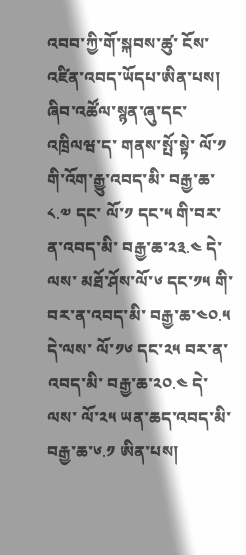འབབ་ཀྱི་གོ་སྐབས་ཚུ་ ངོས་འཛིན་འབད་ཡོདཔ་ཨིན་པས།
ཞིབ་འཚོལ་སྙན་ཞུ་དང་འཁྲིལཝ་ད་ གནས་སྤོ་སྟེ་ ལོ་༡ གི་འོག་རྒྱུ་འབད་མི་ བརྒྱ་ཆ་༨.༧ དང་ ལོ་༡ དང་༥ གི་བར་ན་འབད་མི་ བརྒྱ་ཆ་༢༣.༤ དེ་ལས་ མཐོ་ཤོས་ལོ་༦ དང་༡༥ གི་བར་ན་འབད་མི་ བརྒྱ་ཆ་༤༠.༥ དེ་ལས་ ལོ་༡༦ དང་༢༥ བར་ན་འབད་མི་ བརྒྱ་ཆ་༢༠.༤ དེ་ལས་ ལོ་༢༥ ཡན་ཆད་འབད་མི་བརྒྱ་ཆ་༦.༡ ཨིན་པས།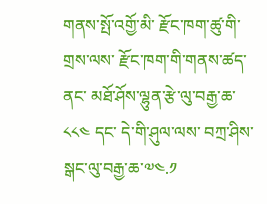གནས་སྤོ་འགྱོ་མི་ རྫོང་ཁག་ཚུ་གི་གྲས་ལས་ རྫོང་ཁག་གི་གནས་ཚད་ནང་ མཐོ་ཤོས་ལྷུན་རྩེ་ལུ་བརྒྱ་ཆ་༨༨༤ དང་ དེ་གི་ཤུལ་ལས་ བཀྲ་ཤིས་སྒང་ལུ་བརྒྱ་ཆ་༧༤.༡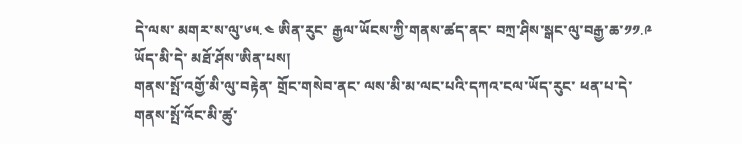དེ་ལས་ མགར་ས་ལུ་༦༥.༤ ཨིན་རུང་ རྒྱལ་ཡོངས་ཀྱི་གནས་ཚད་ནང་ བཀྲ་ཤིས་སྒང་ལུ་བརྒྱ་ཆ་༡༡.༩ ཡོད་མི་དེ་ མཐོ་ཤོས་ཨིན་པས།
གནས་སྤོ་འགྱོ་མི་ལུ་བརྟེན་ གྲོང་གསེབ་ནང་ ལས་མི་མ་ལང་པའི་དཀའ་ངལ་ཡོད་རུང་ ཕན་པ་དེ་ གནས་སྤོ་འོང་མི་ཚུ་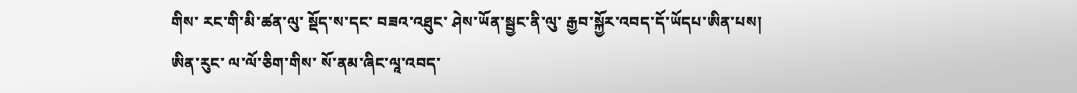གིས་ རང་གི་མི་ཚན་ལུ་ སྡོད་ས་དང་ བཟའ་འཐུང་ ཤེས་ཡོན་སྦྱང་ནི་ལུ་ རྒྱབ་སྐྱོར་འབད་དོ་ཡོདཔ་ཨིན་པས།
ཨིན་རུང་ ལ་ལོ་ཅིག་གིས་ སོ་ནམ་ཞིང་ལཱ་འབད་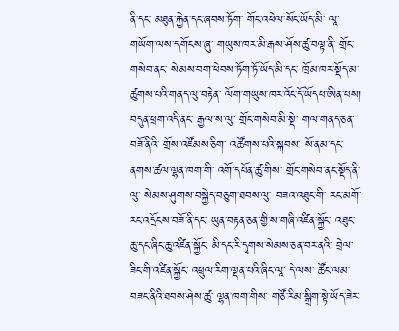ནི་དང་ མཐུན་རྐྱེན་དང་ཞབས་ཏོག་ གོང་འཕེལ་སོང་ཡོད་མི་ ལཱ་གཡོག་ལས་དགོངས་ཞུ་ གཡུས་ཁར་མི་རྒས་ཤོས་ཚུ་བལྟ་ནི་ གྲོང་གསེབ་ནང་ སེམས་བག་ཕེབས་ཏོག་ཏོ་ཡོད་མི་དང་ ཁྲོམ་ཁར་སྡོད་མ་ཚུགས་པའི་གནད་ལུ་བརྟེན་ ལོག་གཡུས་ཁར་འོང་དོ་ཡོདཔ་ཨིན་པས།
བདུན་ཕྲག་འདི་ནང་ རྒྱལ་ས་ལུ་ གྲོང་གསེབ་མི་སྡེ་ གལ་གནད་ཅན་བཟོ་ནིའི་ གྲོས་འཛོམས་ཅིག་ འཚོགས་པའི་སྐབས་ སོ་ནམ་དང་ནགས་ཚལ་ལྷན་ཁག་གི་ འགོ་དཔོན་ཚུ་གིས་ གྲོང་གསེབ་ནང་སྡོད་ནི་ལུ་ སེམས་ཤུགས་བསྐྱེད་བཅུག་ཐབས་ལུ་ བཟའ་འཐུང་གི་ རང་མགོ་རང་འདྲོངས་བཟོ་ནི་དང་ ཡུན་བརྟན་ཅན་གྱི་ས་གཞི་འཛིན་སྐྱོང་ འཐུང་ཆུ་དང་ཞིང་ཆུ་འཛིན་སྐྱོང་ མི་དང་རི་དྭགས་སེམས་ཅན་བར་ནའི་ བྲེལ་ཟིང་གི་འཛིན་སྐྱོང་ འཕྲུལ་རིག་ལྡན་པའི་ཞིང་ལཱ་ དེ་ལས་ ཚོང་ལམ་བཟང་ནིའི་ཐབས་ཤེས་ཚུ་ ལྷན་ཁག་གིས་ གཙོ་རིམ་སྒྲིག་སྟེ་ཡོད་ཟེར་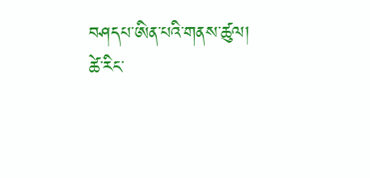བཤདཔ་ཨིན་པའི་གནས་ཚུལ།
ཚེ་རིང་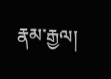རྣམ་རྒྱལ།